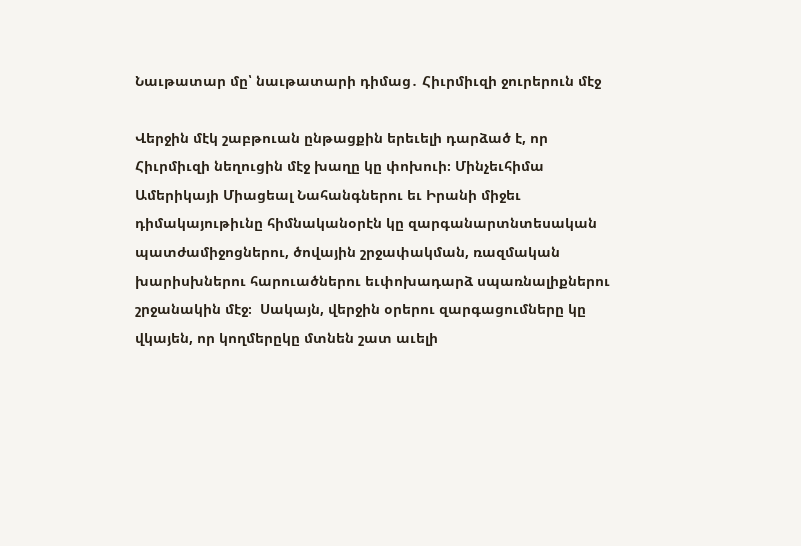Նաւթատար մը՝ նաւթատարի դիմաց․ Հիւրմիւզի ջուրերուն մէջ

Վերջին մէկ շաբթուան ընթացքին երեւելի դարձած է, որ Հիւրմիւզի նեղուցին մէջ խաղը կը փոխուի։ Մինչեւհիմա Ամերիկայի Միացեալ Նահանգներու եւ Իրանի միջեւ դիմակայութիւնը հիմնականօրէն կը զարգանարտնտեսական պատժամիջոցներու, ծովային շրջափակման, ռազմական խարիսխներու հարուածներու եւփոխադարձ սպառնալիքներու շրջանակին մէջ։  Սակայն, վերջին օրերու զարգացումները կը վկայեն, որ կողմերըկը մտնեն շատ աւելի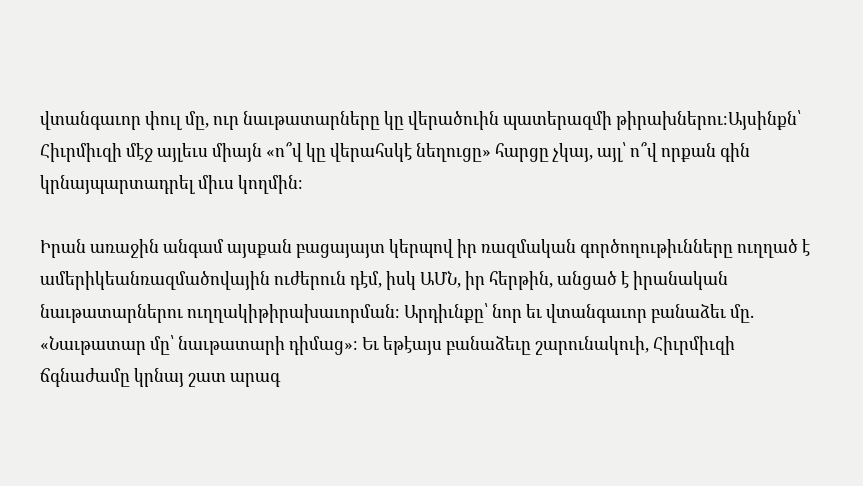վտանգաւոր փուլ մը, ուր նաւթատարները կը վերածուին պատերազմի թիրախներու։Այսինքն՝ Հիւրմիւզի մէջ այլեւս միայն «ո՞վ կը վերահսկէ նեղուցը» հարցը չկայ, այլ՝ ո՞վ որքան գին կրնայպարտադրել միւս կողմին։

Իրան առաջին անգամ այսքան բացայայտ կերպով իր ռազմական գործողութիւնները ուղղած է ամերիկեանռազմածովային ուժերուն դէմ, իսկ ԱՄՆ, իր հերթին, անցած է իրանական նաւթատարներու ուղղակիթիրախաւորման։ Արդիւնքը՝ նոր եւ վտանգաւոր բանաձեւ մը. «Նաւթատար մը՝ նաւթատարի դիմաց»։ Եւ եթէայս բանաձեւը շարունակուի, Հիւրմիւզի ճգնաժամը կրնայ շատ արագ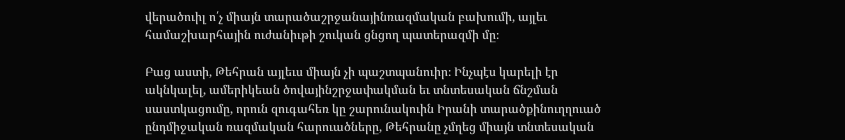վերածուիլ ո՛չ միայն տարածաշրջանայինռազմական բախումի, այլեւ համաշխարհային ուժանիւթի շուկան ցնցող պատերազմի մը։

Բաց աստի, Թեհրան այլեւս միայն չի պաշտպանուիր։ Ինչպէս կարելի էր ակնկալել, ամերիկեան ծովայինշրջափակման եւ տնտեսական ճնշման սաստկացումը, որուն զուգահեռ կը շարունակուին Իրանի տարածքինուղղուած ընդմիջական ռազմական հարուածները, Թեհրանը չմղեց միայն տնտեսական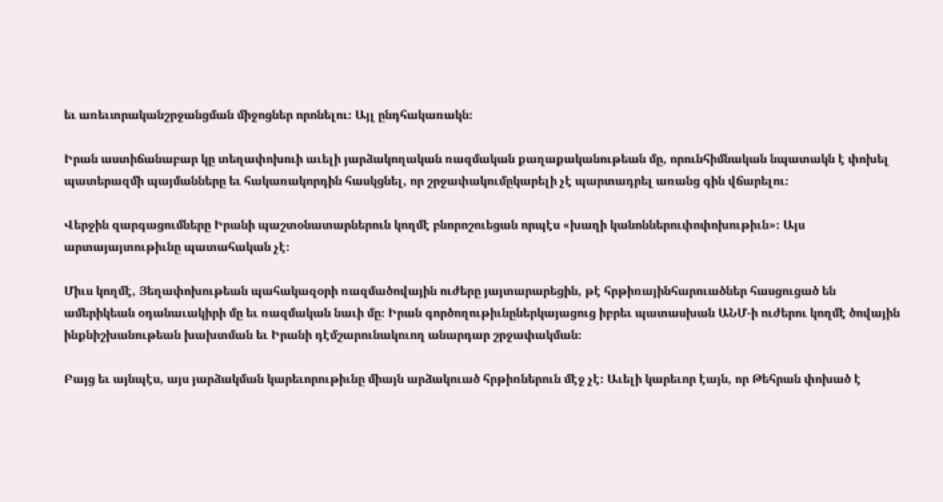եւ առեւտրականշրջանցման միջոցներ որոնելու։ Այլ ընդհակառակն։

Իրան աստիճանաբար կը տեղափոխուի աւելի յարձակողական ռազմական քաղաքականութեան մը, որունհիմնական նպատակն է փոխել պատերազմի պայմանները եւ հակառակորդին հասկցնել, որ շրջափակումըկարելի չէ պարտադրել առանց գին վճարելու։

Վերջին զարգացումները Իրանի պաշտօնատարներուն կողմէ բնորոշուեցան որպէս «խաղի կանոններուփոփոխութիւն»։ Այս արտայայտութիւնը պատահական չէ։

Միւս կողմէ, Յեղափոխութեան պահակազօրի ռազմածովային ուժերը յայտարարեցին, թէ հրթիռայինհարուածներ հասցուցած են ամերիկեան օդանաւակիրի մը եւ ռազմական նաւի մը։ Իրան գործողութիւնըներկայացուց իբրեւ պատասխան ԱՆՄ-ի ուժերու կողմէ ծովային ինքնիշխանութեան խախտման եւ Իրանի դէմշարունակուող անարդար շրջափակման։

Բայց եւ այնպէս, այս յարձակման կարեւորութիւնը միայն արձակուած հրթիռներուն մէջ չէ։ Աւելի կարեւոր էայն, որ Թեհրան փոխած է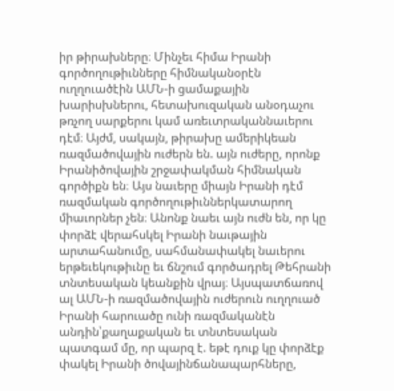իր թիրախները։ Մինչեւ հիմա Իրանի գործողութիւնները հիմնականօրէն ուղղուածէին ԱՄՆ-ի ցամաքային խարիսխներու, հետախուզական անօդաչու թռչող սարքերու կամ առեւտրականնաւերու դէմ։ Այժմ, սակայն, թիրախը ամերիկեան ռազմածովային ուժերն են. այն ուժերը, որոնք Իրանիծովային շրջափակման հիմնական գործիքն են։ Այս նաւերը միայն Իրանի դէմ ռազմական գործողութիւններկատարող միաւորներ չեն։ Անոնք նաեւ այն ուժն են, որ կը փորձէ վերահսկել Իրանի նաւթային արտահանումը, սահմանափակել նաւերու երթեւեկութիւնը եւ ճնշում գործադրել Թեհրանի տնտեսական կեանքին վրայ։ Այսպատճառով ալ ԱՄՆ-ի ռազմածովային ուժերուն ուղղուած Իրանի հարուածը ունի ռազմականէն անդին՝քաղաքական եւ տնտեսական պատգամ մը, որ պարզ է. եթէ դուք կը փորձէք փակել Իրանի ծովայինճանապարհները,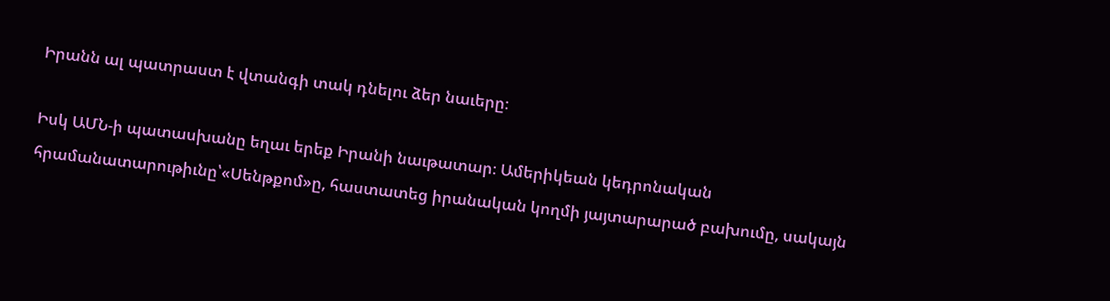Իրանն ալ պատրաստ է վտանգի տակ դնելու ձեր նաւերը։

Իսկ ԱՄՆ-ի պատասխանը եղաւ երեք Իրանի նաւթատար։ Ամերիկեան կեդրոնական հրամանատարութիւնը՝«Սենթքոմ»ը, հաստատեց իրանական կողմի յայտարարած բախումը, սակայն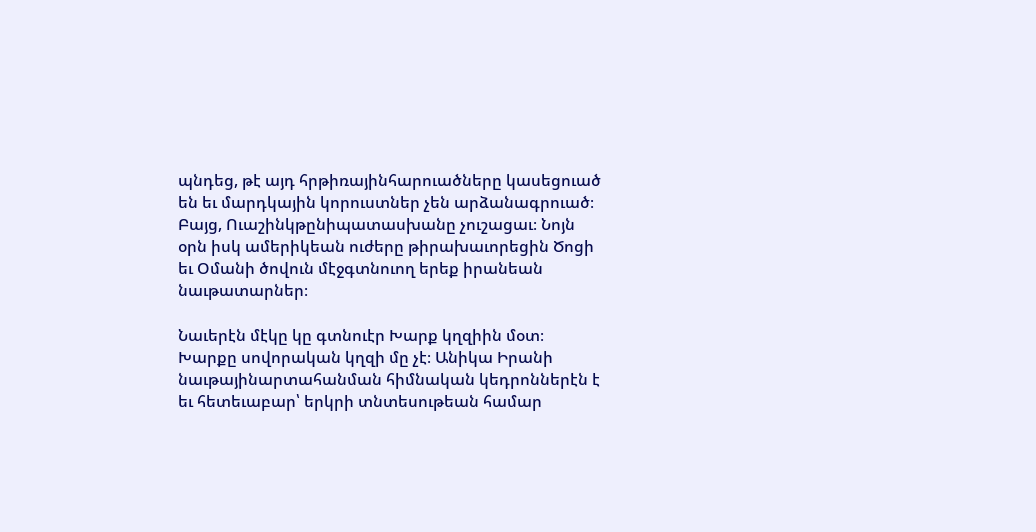պնդեց, թէ այդ հրթիռայինհարուածները կասեցուած են եւ մարդկային կորուստներ չեն արձանագրուած։ Բայց, Ուաշինկթընիպատասխանը չուշացաւ։ Նոյն օրն իսկ ամերիկեան ուժերը թիրախաւորեցին Ծոցի եւ Օմանի ծովուն մէջգտնուող երեք իրանեան նաւթատարներ։

Նաւերէն մէկը կը գտնուէր Խարք կղզիին մօտ։ Խարքը սովորական կղզի մը չէ։ Անիկա Իրանի նաւթայինարտահանման հիմնական կեդրոններէն է եւ հետեւաբար՝ երկրի տնտեսութեան համար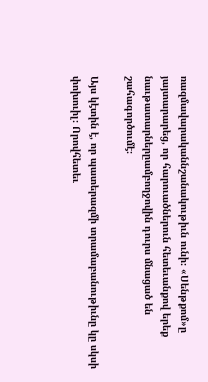ռազմավարականնշանակութիւն ունի։ «Սենթքոմ»ը յայտարարեց, որ հարուածներուն հետեւանքով երեք նաւթատարներըամբողջովին դուրս մնացած են շահագործումէ։

Այս կէտին է, որ պատերազմի տրամաբանութիւնը կը սկսի փոխուիլ։ Որովհետեւ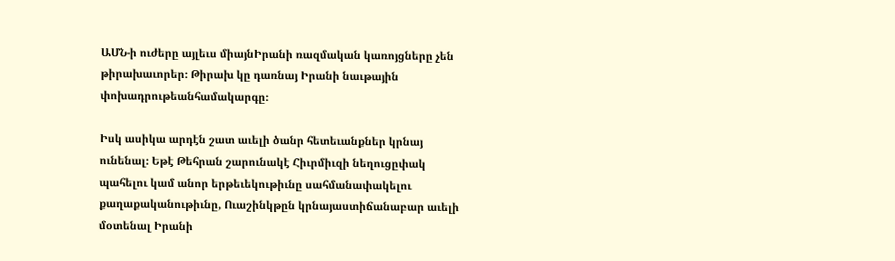ԱՄՆ-ի ուժերը այլեւս միայնԻրանի ռազմական կառոյցները չեն թիրախաւորեր։ Թիրախ կը դառնայ Իրանի նաւթային փոխադրութեանհամակարգը։

Իսկ ասիկա արդէն շատ աւելի ծանր հետեւանքներ կրնայ ունենալ։ Եթէ Թեհրան շարունակէ Հիւրմիւզի նեղուցըփակ պահելու կամ անոր երթեւեկութիւնը սահմանափակելու քաղաքականութիւնը, Ուաշինկթըն կրնայաստիճանաբար աւելի մօտենալ Իրանի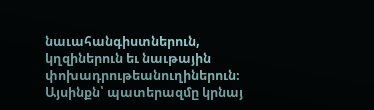նաւահանգիստներուն, կղզիներուն եւ նաւթային փոխադրութեանուղիներուն։ Այսինքն՝ պատերազմը կրնայ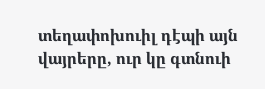տեղափոխուիլ դէպի այն վայրերը, ուր կը գտնուի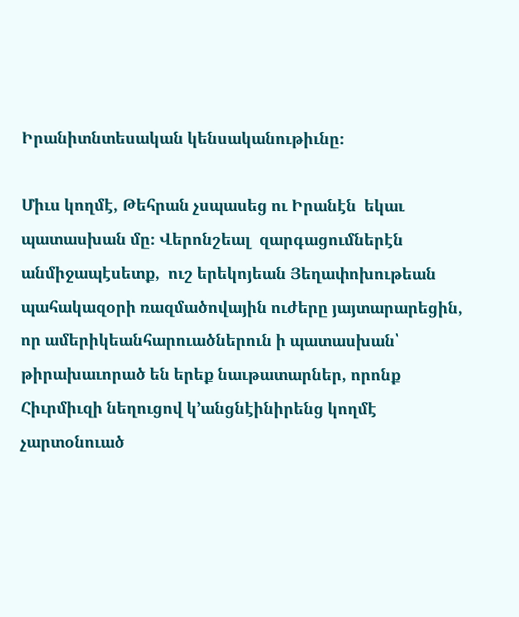Իրանիտնտեսական կենսականութիւնը։

Միւս կողմէ, Թեհրան չսպասեց ու Իրանէն  եկաւ պատասխան մը։ Վերոնշեալ  զարգացումներէն  անմիջապէսետք,  ուշ երեկոյեան Յեղափոխութեան պահակազօրի ռազմածովային ուժերը յայտարարեցին, որ ամերիկեանհարուածներուն ի պատասխան՝ թիրախաւորած են երեք նաւթատարներ, որոնք Հիւրմիւզի նեղուցով կ՚անցնէինիրենց կողմէ չարտօնուած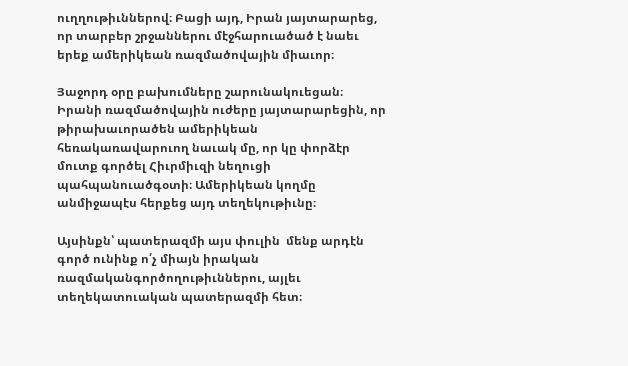ուղղութիւններով։ Բացի այդ, Իրան յայտարարեց, որ տարբեր շրջաններու մէջհարուածած է նաեւ երեք ամերիկեան ռազմածովային միաւոր։

Յաջորդ օրը բախումները շարունակուեցան։ Իրանի ռազմածովային ուժերը յայտարարեցին, որ թիրախաւորածեն ամերիկեան հեռակառավարուող նաւակ մը, որ կը փորձէր մուտք գործել Հիւրմիւզի նեղուցի պահպանուածգօտի։ Ամերիկեան կողմը անմիջապէս հերքեց այդ տեղեկութիւնը։

Այսինքն՝ պատերազմի այս փուլին  մենք արդէն գործ ունինք ո՛չ միայն իրական ռազմականգործողութիւններու, այլեւ տեղեկատուական պատերազմի հետ։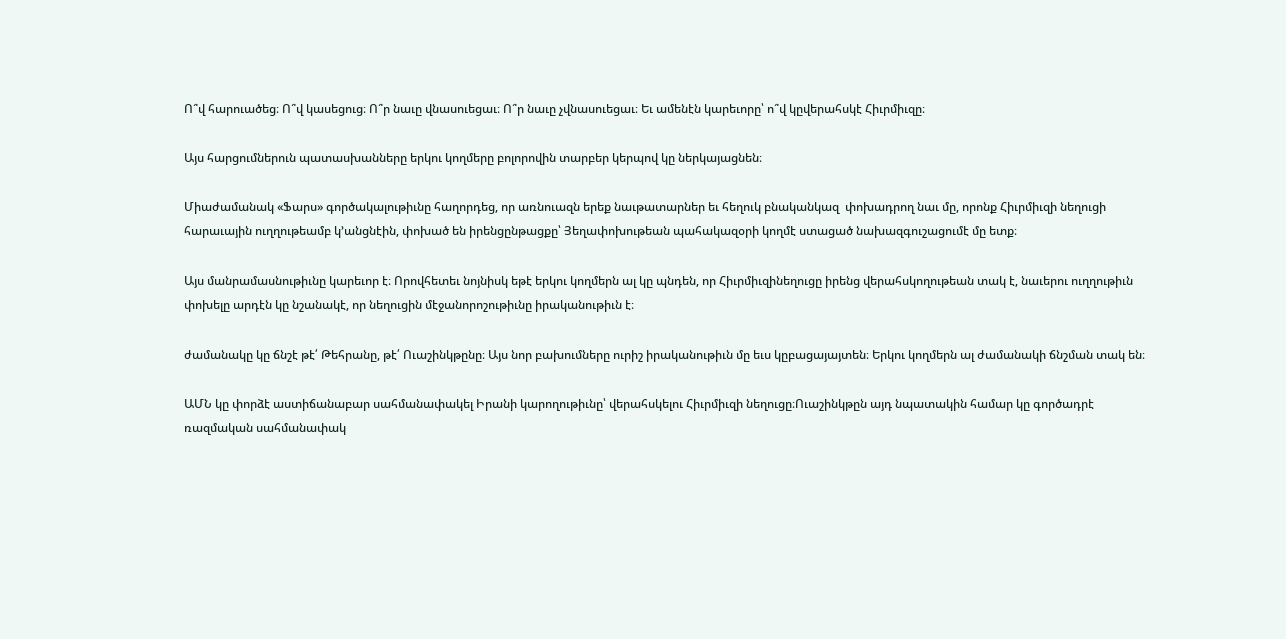Ո՞վ հարուածեց։ Ո՞վ կասեցուց։ Ո՞ր նաւը վնասուեցաւ։ Ո՞ր նաւը չվնասուեցաւ։ Եւ ամենէն կարեւորը՝ ո՞վ կըվերահսկէ Հիւրմիւզը։

Այս հարցումներուն պատասխանները երկու կողմերը բոլորովին տարբեր կերպով կը ներկայացնեն։

Միաժամանակ «Ֆարս» գործակալութիւնը հաղորդեց, որ առնուազն երեք նաւթատարներ եւ հեղուկ բնականկազ  փոխադրող նաւ մը, որոնք Հիւրմիւզի նեղուցի հարաւային ուղղութեամբ կ՚անցնէին, փոխած են իրենցընթացքը՝ Յեղափոխութեան պահակազօրի կողմէ ստացած նախազգուշացումէ մը ետք։

Այս մանրամասնութիւնը կարեւոր է։ Որովհետեւ նոյնիսկ եթէ երկու կողմերն ալ կը պնդեն, որ Հիւրմիւզինեղուցը իրենց վերահսկողութեան տակ է, նաւերու ուղղութիւն փոխելը արդէն կը նշանակէ, որ նեղուցին մէջանորոշութիւնը իրականութիւն է։

ժամանակը կը ճնշէ թէ՛ Թեհրանը, թէ՛ Ուաշինկթընը։ Այս նոր բախումները ուրիշ իրականութիւն մը եւս կըբացայայտեն։ Երկու կողմերն ալ ժամանակի ճնշման տակ են։

ԱՄՆ կը փորձէ աստիճանաբար սահմանափակել Իրանի կարողութիւնը՝ վերահսկելու Հիւրմիւզի նեղուցը։Ուաշինկթըն այդ նպատակին համար կը գործադրէ ռազմական սահմանափակ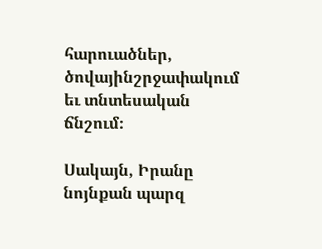հարուածներ, ծովայինշրջափակում եւ տնտեսական ճնշում։

Սակայն, Իրանը նոյնքան պարզ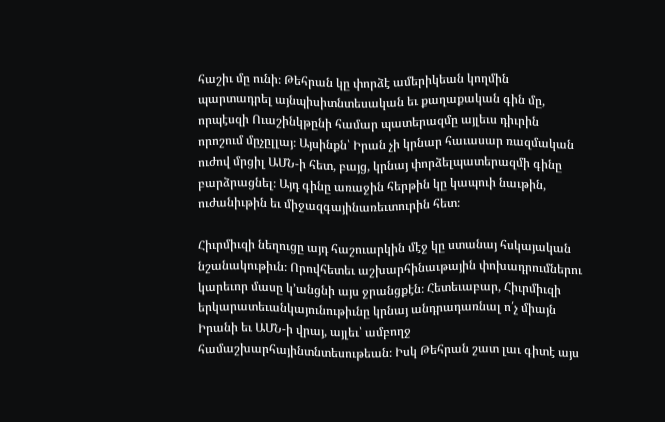հաշիւ մը ունի։ Թեհրան կը փորձէ ամերիկեան կողմին պարտադրել այնպիսիտնտեսական եւ քաղաքական գին մը, որպէսզի Ուաշինկթընի համար պատերազմը այլեւս դիւրին որոշում մըչըլլայ։ Այսինքն՝ Իրան չի կրնար հաւասար ռազմական ուժով մրցիլ ԱՄՆ-ի հետ, բայց, կրնայ փորձելպատերազմի գինը բարձրացնել։ Այդ գինը առաջին հերթին կը կապուի նաւթին, ուժանիւթին եւ միջազգայինառեւտուրին հետ։

Հիւրմիւզի նեղուցը այդ հաշուարկին մէջ կը ստանայ հսկայական նշանակութիւն։ Որովհետեւ աշխարհինաւթային փոխադրումներու կարեւոր մասը կ՚անցնի այս ջրանցքէն։ Հետեւաբար, Հիւրմիւզի երկարատեւանկայունութիւնը կրնայ անդրադառնալ ո՛չ միայն Իրանի եւ ԱՄՆ-ի վրայ, այլեւ՝ ամբողջ համաշխարհայինտնտեսութեան։ Իսկ Թեհրան շատ լաւ գիտէ այս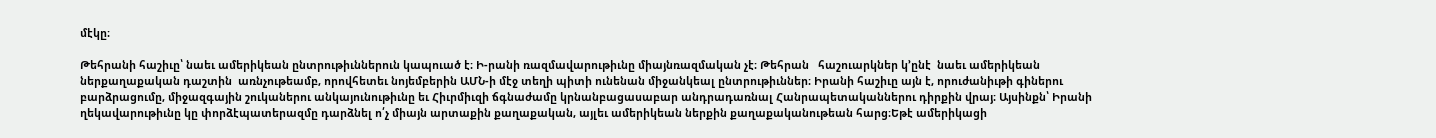մէկը։

Թեհրանի հաշիւը՝ նաեւ ամերիկեան ընտրութիւններուն կապուած է։ Ի-րանի ռազմավարութիւնը միայնռազմական չէ։ Թեհրան   հաշուարկներ կ՚ընէ  նաեւ ամերիկեան ներքաղաքական դաշտին  առնչութեամբ, որովհետեւ նոյեմբերին ԱՄՆ-ի մէջ տեղի պիտի ունենան միջանկեալ ընտրութիւններ։ Իրանի հաշիւը այն է, որուժանիւթի գիներու բարձրացումը, միջազգային շուկաներու անկայունութիւնը եւ Հիւրմիւզի ճգնաժամը կրնանբացասաբար անդրադառնալ Հանրապետականներու դիրքին վրայ։ Այսինքն՝ Իրանի ղեկավարութիւնը կը փորձէպատերազմը դարձնել ո՛չ միայն արտաքին քաղաքական, այլեւ ամերիկեան ներքին քաղաքականութեան հարց։Եթէ ամերիկացի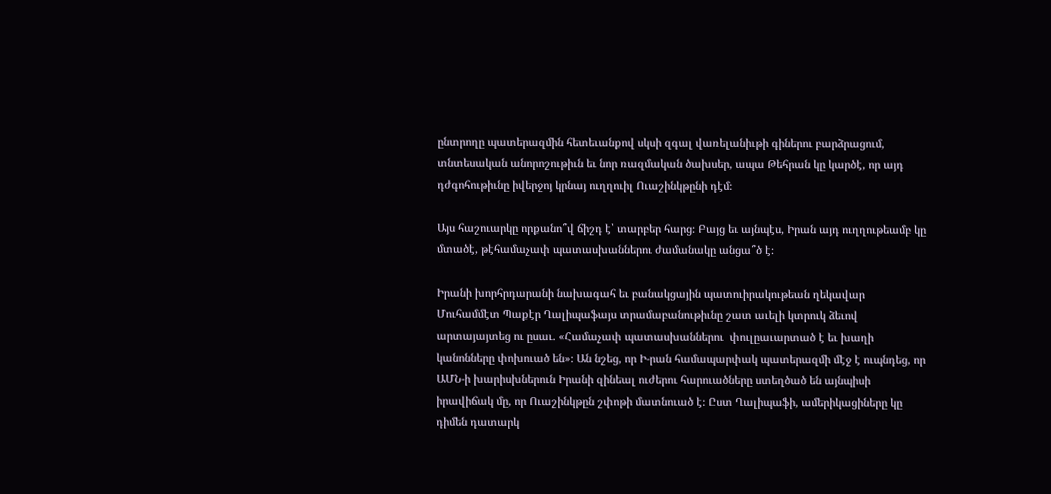ընտրողը պատերազմին հետեւանքով սկսի զգալ վառելանիւթի գիներու բարձրացում, տնտեսական անորոշութիւն եւ նոր ռազմական ծախսեր, ապա Թեհրան կը կարծէ, որ այդ դժգոհութիւնը իվերջոյ կրնայ ուղղուիլ Ուաշինկթընի դէմ։

Այս հաշուարկը որքանո՞վ ճիշդ է՝ տարբեր հարց։ Բայց եւ այնպէս, Իրան այդ ուղղութեամբ կը մտածէ, թէհամաչափ պատասխաններու ժամանակը անցա՞ծ է։

Իրանի խորհրդարանի նախագահ եւ բանակցային պատուիրակութեան ղեկավար Մուհամմէտ Պաքէր Ղալիպաֆայս տրամաբանութիւնը շատ աւելի կտրուկ ձեւով արտայայտեց ու ըսաւ. «Համաչափ պատասխաններու  փուլըաւարտած է եւ խաղի կանոնները փոխուած են»։ Ան նշեց, որ Ի-րան համապարփակ պատերազմի մէջ է ուպնդեց, որ ԱՄՆ-ի խարիսխներուն Իրանի զինեալ ուժերու հարուածները ստեղծած են այնպիսի իրավիճակ մը, որ Ուաշինկթըն շփոթի մատնուած է։ Ըստ Ղալիպաֆի, ամերիկացիները կը դիմեն դատարկ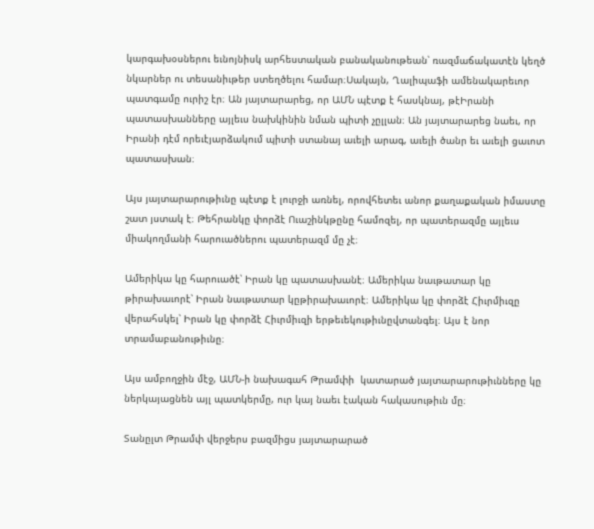կարգախօսներու եւնոյնիսկ արհեստական բանականութեան՝ ռազմաճակատէն կեղծ նկարներ ու տեսանիւթեր ստեղծելու համար։Սակայն, Ղալիպաֆի ամենակարեւոր պատգամը ուրիշ էր։ Ան յայտարարեց, որ ԱՄՆ պէտք է հասկնայ, թէԻրանի պատասխանները այլեւս նախկինին նման պիտի չըլլան։ Ան յայտարարեց նաեւ, որ Իրանի դէմ որեւէյարձակում պիտի ստանայ աւելի արագ, աւելի ծանր եւ աւելի ցաւոտ պատասխան։

Այս յայտարարութիւնը պէտք է լուրջի առնել, որովհետեւ անոր քաղաքական իմաստը շատ յստակ է։ Թեհրանկը փորձէ Ուաշինկթընը համոզել, որ պատերազմը այլեւս միակողմանի հարուածներու պատերազմ մը չէ։

Ամերիկա կը հարուածէ՝ Իրան կը պատասխանէ։ Ամերիկա նաւթատար կը թիրախաւորէ՝ Իրան նաւթատար կըթիրախաւորէ։ Ամերիկա կը փորձէ Հիւրմիւզը վերահսկել՝ Իրան կը փորձէ Հիւրմիւզի երթեւեկութիւնըվտանգել։ Այս է նոր տրամաբանութիւնը։

Այս ամբողջին մէջ, ԱՄՆ-ի նախագահ Թրամփի  կատարած յայտարարութիւնները կը ներկայացնեն այլ պատկերմը, ուր կայ նաեւ էական հակասութիւն մը։

Տանըլտ Թրամփ վերջերս բազմիցս յայտարարած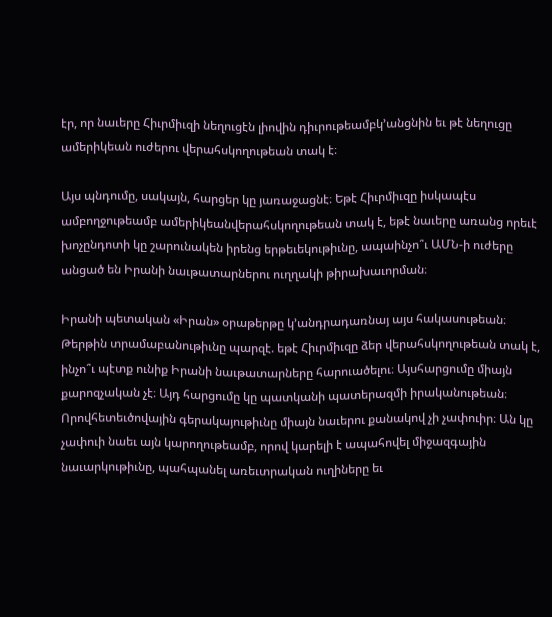էր, որ նաւերը Հիւրմիւզի նեղուցէն լիովին դիւրութեամբկ՚անցնին եւ թէ նեղուցը ամերիկեան ուժերու վերահսկողութեան տակ է։

Այս պնդումը, սակայն, հարցեր կը յառաջացնէ։ Եթէ Հիւրմիւզը իսկապէս ամբողջութեամբ ամերիկեանվերահսկողութեան տակ է, եթէ նաւերը առանց որեւէ խոչընդոտի կը շարունակեն իրենց երթեւեկութիւնը, ապաինչո՞ւ ԱՄՆ-ի ուժերը անցած են Իրանի նաւթատարներու ուղղակի թիրախաւորման։

Իրանի պետական «Իրան» օրաթերթը կ՚անդրադառնայ այս հակասութեան։ Թերթին տրամաբանութիւնը պարզէ. եթէ Հիւրմիւզը ձեր վերահսկողութեան տակ է, ինչո՞ւ պէտք ունիք Իրանի նաւթատարները հարուածելու։ Այսհարցումը միայն քարոզչական չէ։ Այդ հարցումը կը պատկանի պատերազմի իրականութեան։ Որովհետեւծովային գերակայութիւնը միայն նաւերու քանակով չի չափուիր։ Ան կը չափուի նաեւ այն կարողութեամբ, որով կարելի է ապահովել միջազգային նաւարկութիւնը, պահպանել առեւտրական ուղիները եւ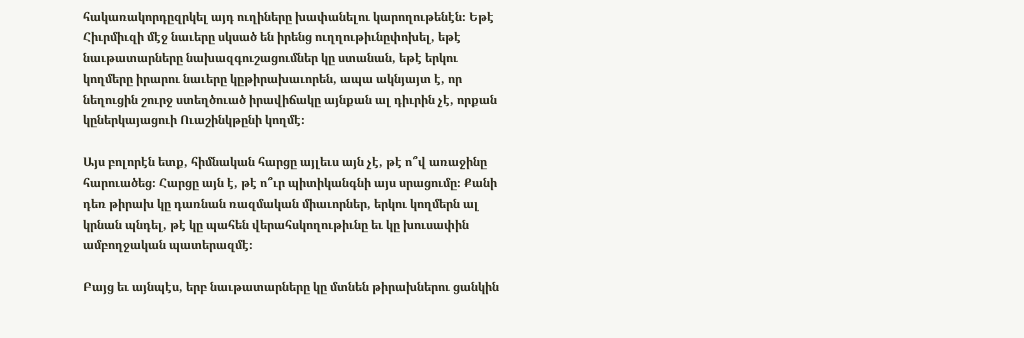հակառակորդըզրկել այդ ուղիները խափանելու կարողութենէն։ Եթէ Հիւրմիւզի մէջ նաւերը սկսած են իրենց ուղղութիւնըփոխել, եթէ նաւթատարները նախազգուշացումներ կը ստանան, եթէ երկու կողմերը իրարու նաւերը կըթիրախաւորեն, ապա ակնյայտ է, որ նեղուցին շուրջ ստեղծուած իրավիճակը այնքան ալ դիւրին չէ, որքան կըներկայացուի Ուաշինկթընի կողմէ։

Այս բոլորէն ետք, հիմնական հարցը այլեւս այն չէ, թէ ո՞վ առաջինը հարուածեց։ Հարցը այն է, թէ ո՞ւր պիտիկանգնի այս սրացումը։ Քանի դեռ թիրախ կը դառնան ռազմական միաւորներ, երկու կողմերն ալ կրնան պնդել, թէ կը պահեն վերահսկողութիւնը եւ կը խուսափին ամբողջական պատերազմէ։

Բայց եւ այնպէս, երբ նաւթատարները կը մտնեն թիրախներու ցանկին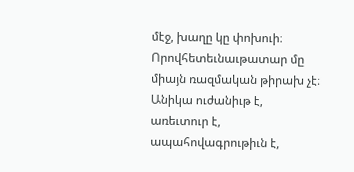մէջ, խաղը կը փոխուի։ Որովհետեւնաւթատար մը միայն ռազմական թիրախ չէ։ Անիկա ուժանիւթ է, առեւտուր է, ապահովագրութիւն է,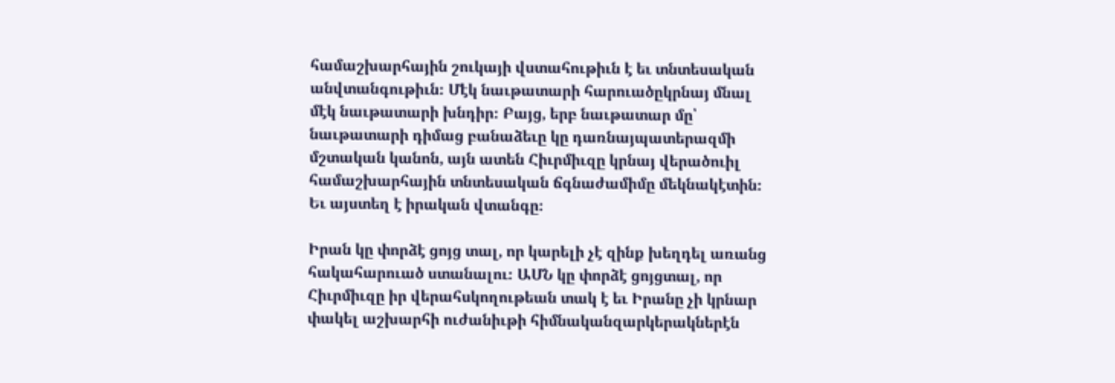համաշխարհային շուկայի վստահութիւն է եւ տնտեսական անվտանգութիւն։ Մէկ նաւթատարի հարուածըկրնայ մնալ մէկ նաւթատարի խնդիր։ Բայց, երբ նաւթատար մը՝ նաւթատարի դիմաց բանաձեւը կը դառնայպատերազմի մշտական կանոն, այն ատեն Հիւրմիւզը կրնայ վերածուիլ համաշխարհային տնտեսական ճգնաժամիմը մեկնակէտին։ Եւ այստեղ է իրական վտանգը։

Իրան կը փորձէ ցոյց տալ, որ կարելի չէ զինք խեղդել առանց հակահարուած ստանալու։ ԱՄՆ կը փորձէ ցոյցտալ, որ Հիւրմիւզը իր վերահսկողութեան տակ է եւ Իրանը չի կրնար փակել աշխարհի ուժանիւթի հիմնականզարկերակներէն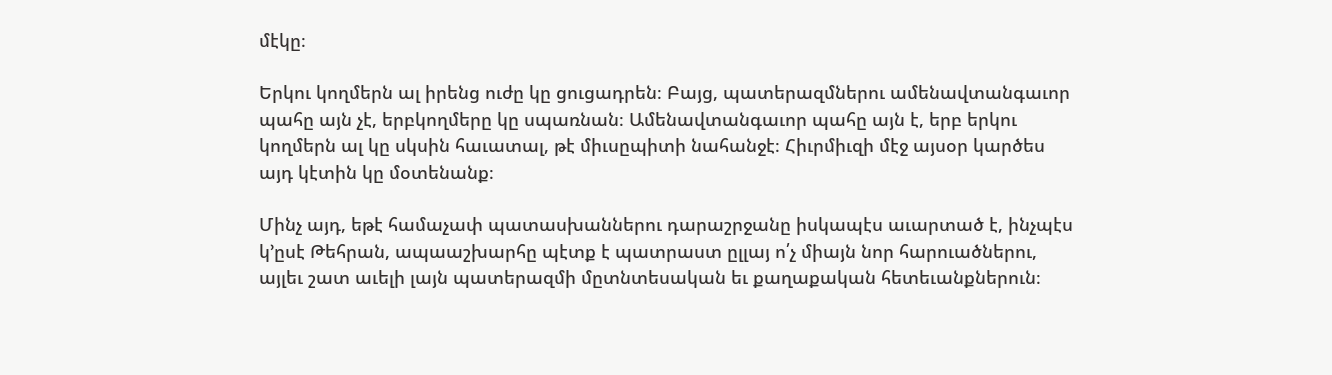մէկը։

Երկու կողմերն ալ իրենց ուժը կը ցուցադրեն։ Բայց, պատերազմներու ամենավտանգաւոր պահը այն չէ, երբկողմերը կը սպառնան։ Ամենավտանգաւոր պահը այն է, երբ երկու կողմերն ալ կը սկսին հաւատալ, թէ միւսըպիտի նահանջէ։ Հիւրմիւզի մէջ այսօր կարծես այդ կէտին կը մօտենանք։

Մինչ այդ, եթէ համաչափ պատասխաններու դարաշրջանը իսկապէս աւարտած է, ինչպէս կ՚ըսէ Թեհրան, ապաաշխարհը պէտք է պատրաստ ըլլայ ո՛չ միայն նոր հարուածներու, այլեւ շատ աւելի լայն պատերազմի մըտնտեսական եւ քաղաքական հետեւանքներուն։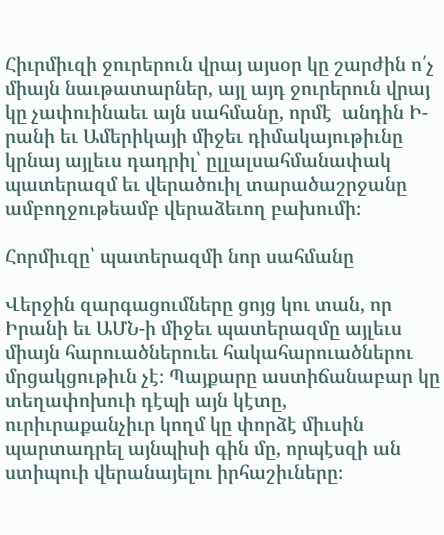Հիւրմիւզի ջուրերուն վրայ այսօր կը շարժին ո՛չ միայն նաւթատարներ, այլ այդ ջուրերուն վրայ կը չափուինաեւ այն սահմանը, որմէ  անդին Ի-րանի եւ Ամերիկայի միջեւ դիմակայութիւնը կրնայ այլեւս դադրիլ՝ ըլլալսահմանափակ պատերազմ եւ վերածուիլ տարածաշրջանը ամբողջութեամբ վերաձեւող բախումի։

Հորմիւզը՝ պատերազմի նոր սահմանը

Վերջին զարգացումները ցոյց կու տան, որ Իրանի եւ ԱՄՆ-ի միջեւ պատերազմը այլեւս միայն հարուածներուեւ հակահարուածներու մրցակցութիւն չէ։ Պայքարը աստիճանաբար կը տեղափոխուի դէպի այն կէտը, ուրիւրաքանչիւր կողմ կը փորձէ միւսին պարտադրել այնպիսի գին մը, որպէսզի ան ստիպուի վերանայելու իրհաշիւները։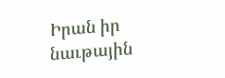Իրան իր նաւթային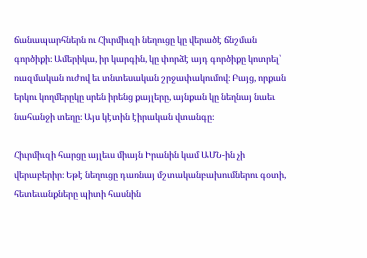ճանապարհներն ու Հիւրմիւզի նեղուցը կը վերածէ ճնշման գործիքի։ Ամերիկա, իր կարգին, կը փորձէ այդ գործիքը կոտրել՝ ռազմական ուժով եւ տնտեսական շրջափակումով։ Բայց, որքան երկու կողմերըկը սրեն իրենց քայլերը, այնքան կը նեղնայ նաեւ նահանջի տեղը։ Այս կէտին էիրական վտանգը։

Հիւրմիւզի հարցը այլեւս միայն Իրանին կամ ԱՄՆ-ին չի վերաբերիր։ Եթէ նեղուցը դառնայ մշտականբախումներու գօտի, հետեւանքները պիտի հասնին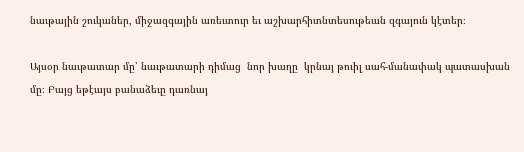նաւթային շուկաներ, միջազգային առեւտուր եւ աշխարհիտնտեսութեան զգայուն կէտեր։

Այսօր նաւթատար մը՝ նաւթատարի դիմաց  նոր խաղը  կրնայ թուիլ սահ-մանափակ պատասխան մը։ Բայց եթէայս բանաձեւը դառնայ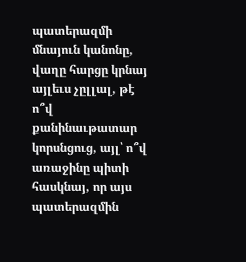պատերազմի մնայուն կանոնը, վաղը հարցը կրնայ այլեւս չըլլալ, թէ ո՞վ քանինաւթատար կորսնցուց, այլ՝ ո՞վ առաջինը պիտի հասկնայ, որ այս պատերազմին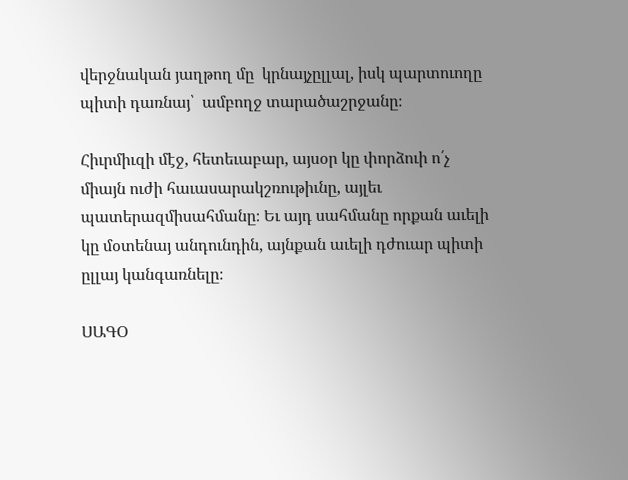վերջնական յաղթող մը  կրնայչըլլալ, իսկ պարտուողը պիտի դառնայ՝  ամբողջ տարածաշրջանը։

Հիւրմիւզի մէջ, հետեւաբար, այսօր կը փորձուի ո՛չ միայն ուժի հաւասարակշռութիւնը, այլեւ պատերազմիսահմանը։ Եւ այդ սահմանը որքան աւելի կը մօտենայ անդունդին, այնքան աւելի դժուար պիտի ըլլայ կանգառնելը։

ՍԱԳՕ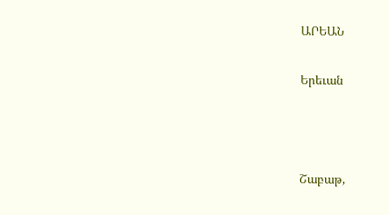ԱՐԵԱՆ

Երեւան



Շաբաթ,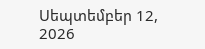Սեպտեմբեր 12, 2026